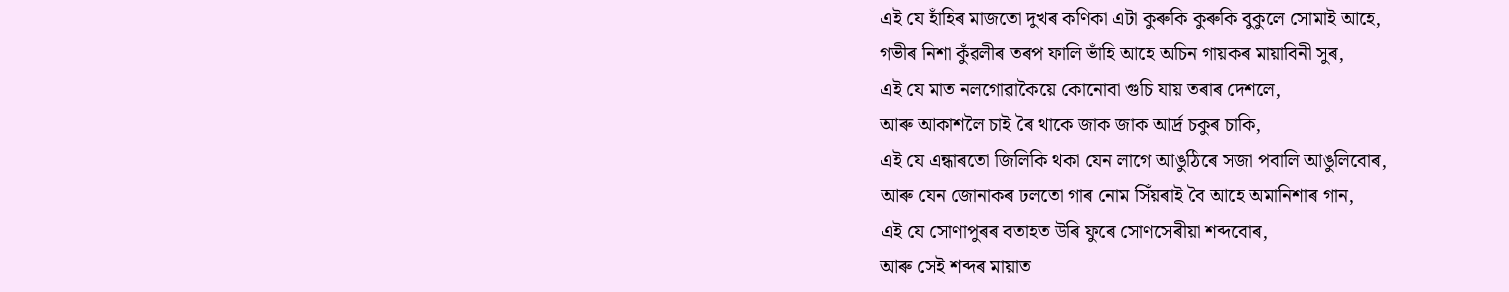এই যে হাঁহিৰ মাজতো দুখৰ কণিকা এটা কুৰুকি কুৰুকি বুকুলে সোমাই আহে,
গভীৰ নিশা কুঁৱলীৰ তৰপ ফালি ভাঁহি আহে অচিন গায়কৰ মায়াবিনী সুৰ,
এই যে মাত নলগোৱাকৈয়ে কোনোবা গুচি যায় তৰাৰ দেশলে,
আৰু আকাশলৈ চাই ৰৈ থাকে জাক জাক আৰ্দ্ৰ চকুৰ চাকি,
এই যে এন্ধাৰতো জিলিকি থকা যেন লাগে আঙুঠিৰে সজা পবালি আঙুলিবোৰ,
আৰু যেন জোনাকৰ ঢলতো গাৰ নোম সিঁয়ৰাই বৈ আহে অমানিশাৰ গান,
এই যে সোণাপুৰৰ বতাহত উৰি ফুৰে সোণসেৰীয়া শব্দবোৰ,
আৰু সেই শব্দৰ মায়াত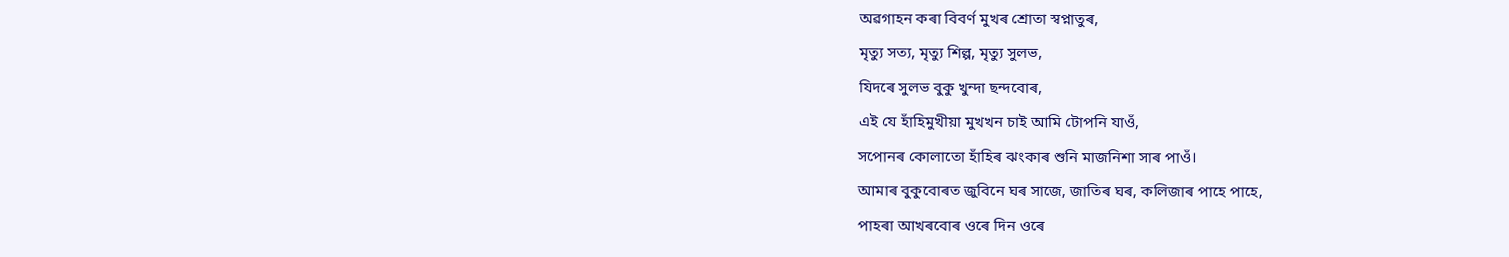অৱগাহন কৰা বিবৰ্ণ মুখৰ শ্ৰোতা স্বপ্নাতুৰ,
মৃত্যু সত্য, মৃত্যু শিল্প, মৃত্যু সুলভ,
যিদৰে সুলভ বুকু খুন্দা ছন্দবোৰ,
এই যে হাঁহিমুখীয়া মুখখন চাই আমি টোপনি যাওঁ,
সপোনৰ কোলাতো হাঁহিৰ ঝংকাৰ শুনি মাজনিশা সাৰ পাওঁ।
আমাৰ বুকুবোৰত জুবিনে ঘৰ সাজে, জাতিৰ ঘৰ, কলিজাৰ পাহে পাহে,
পাহৰা আখৰবোৰ ওৰে দিন ওৰে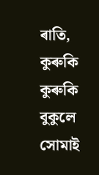ৰাতি,
কুৰুকি কুৰুকি বুকুলে সোমাই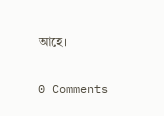আহে।

0 Comments